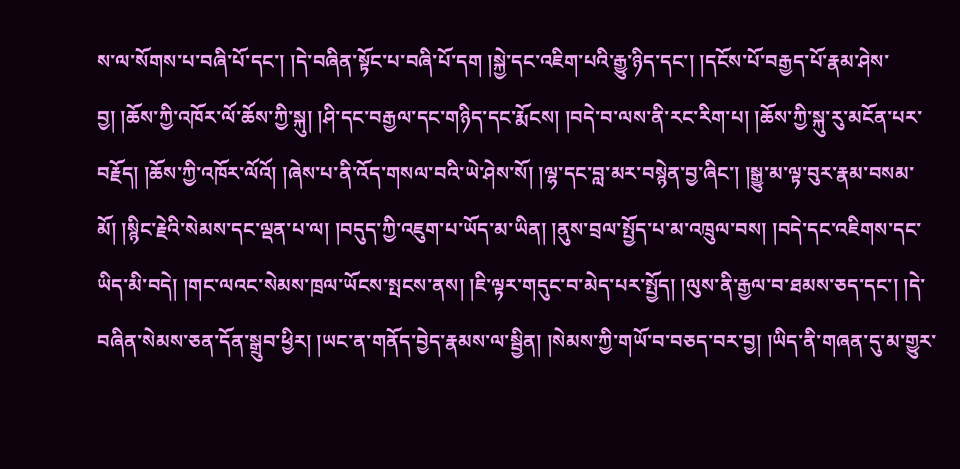ས་ལ་སོགས་པ་བཞི་པོ་དང་། །དེ་བཞིན་སྟོང་པ་བཞི་པོ་དག །སྐྱེ་དང་འཇིག་པའི་རྒྱུ་ཉིད་དང་། །དངོས་པོ་བརྒྱད་པོ་རྣམ་ཤེས་བྱ། །ཆོས་ཀྱི་འཁོར་ལོ་ཆོས་ཀྱི་སྐུ། །ཤི་དང་བརྒྱལ་དང་གཉིད་དང་རྨོངས། །བདེ་བ་ལས་ནི་རང་རིག་པ། །ཆོས་ཀྱི་སྐུ་རུ་མངོན་པར་བརྗོད། །ཆོས་ཀྱི་འཁོར་ལོའོ། །ཞེས་པ་ནི་འོད་གསལ་བའི་ཡེ་ཤེས་སོ། །ལྷ་དང་བླ་མར་བསྙེན་བྱ་ཞིང་། །སྒྱུ་མ་ལྟ་བུར་རྣམ་བསམ་མོ། །སྙིང་རྗེའི་སེམས་དང་ལྡན་པ་ལ། །བདུད་ཀྱི་འཇུག་པ་ཡོད་མ་ཡིན། །ནུས་བྲལ་སྤྱོད་པ་མ་འཁྲུལ་བས། །བདེ་དང་འཇིགས་དང་ཡིད་མི་བདེ། །གང་ལའང་སེམས་ཁྲལ་ཡོངས་སྤངས་ནས། །ཇི་ལྟར་གདུང་བ་མེད་པར་སྤྱོད། །ལུས་ནི་རྒྱལ་བ་ཐམས་ཅད་དང་། །དེ་བཞིན་སེམས་ཅན་དོན་སྒྲུབ་ཕྱིར། །ཡང་ན་གནོད་བྱེད་རྣམས་ལ་སྦྱིན། །སེམས་ཀྱི་གཡོ་བ་བཅད་བར་བྱ། །ཡིད་ནི་གཞན་དུ་མ་གྱུར་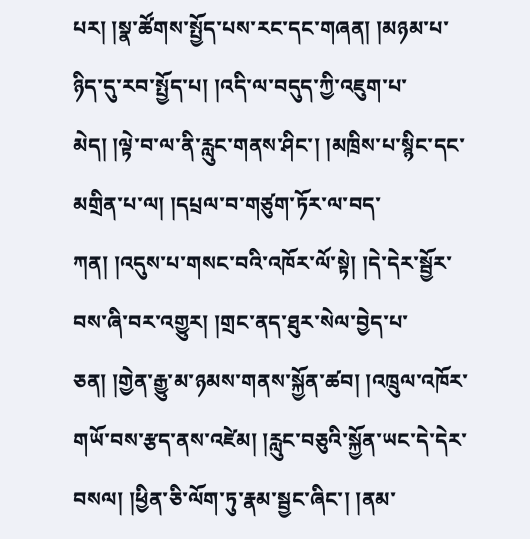པར། །སྣ་ཚོགས་སྤྱོད་པས་རང་དང་གཞན། །མཉམ་པ་ཉིད་དུ་རབ་སྤྱོད་པ། །འདི་ལ་བདུད་ཀྱི་འཇུག་པ་མེད། །ལྟེ་བ་ལ་ནི་རླུང་གནས་ཤིང་། །མཁྲིས་པ་སྙིང་དང་མགྲིན་པ་ལ། །དཔྲལ་བ་གཙུག་ཏོར་ལ་བད་ཀན། །འདུས་པ་གསང་བའི་འཁོར་ལོ་སྟེ། །དེ་དེར་སྦྱོར་བས་ཞི་བར་འགྱུར། །གྲང་ནད་ཐུར་སེལ་བྱེད་པ་ཅན། །གྱེན་རྒྱུ་མ་ཉམས་གནས་སྐྱོན་ཚབ། །འཁྲུལ་འཁོར་གཡོ་བས་རྩད་ནས་འཛེམ། །རླུང་བཅུའི་སྐྱོན་ཡང་དེ་དེར་བསལ། །ཕྱིན་ཅི་ལོག་ཏུ་རྣམ་སྦྱང་ཞིང་། །ནམ་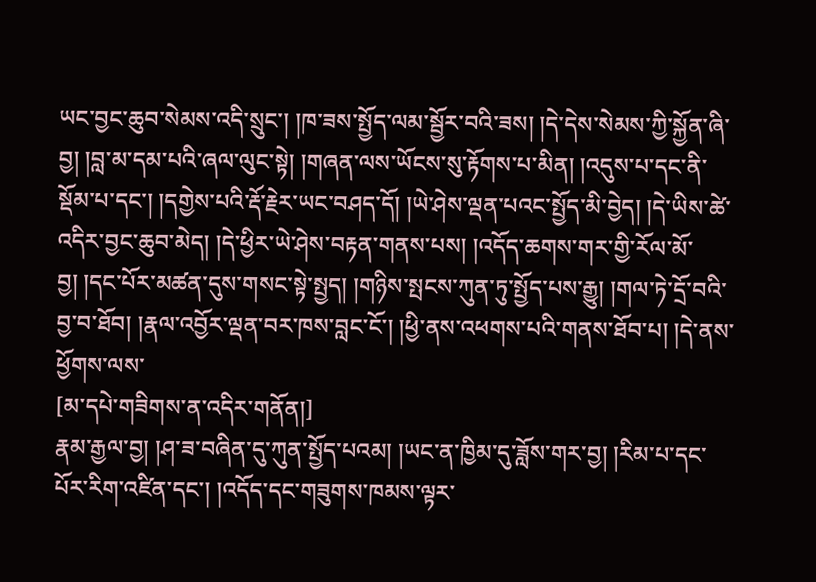ཡང་བྱང་ཆུབ་སེམས་འདི་སྲུང་། །ཁ་ཟས་སྤྱོད་ལམ་སྦྱོར་བའི་ཟས། །དེ་དེས་སེམས་ཀྱི་སྐྱོན་ཞི་བྱ། །བླ་མ་དམ་པའི་ཞལ་ལུང་སྟེ། །གཞན་ལས་ཡོངས་སུ་རྟོགས་པ་མིན། །འདུས་པ་དང་ནི་སྡོམ་པ་དང་། །དགྱེས་པའི་རྡོ་རྗེར་ཡང་བཤད་དོ། །ཡེ་ཤེས་ལྡན་པའང་སྤྱོད་མི་བྱེད། །དེ་ཡིས་ཚེ་འདིར་བྱང་ཆུབ་མེད། །དེ་ཕྱིར་ཡེ་ཤེས་བརྟན་གནས་པས། །འདོད་ཆགས་གར་གྱི་རོལ་མོ་བྱ། །དང་པོར་མཚན་དུས་གསང་སྟེ་སྤྱད། །གཉིས་སྤངས་ཀུན་ཏུ་སྤྱོད་པས་རྒྱུ། །གལ་ཏེ་དྲོ་བའི་བྱ་བ་ཐོབ། །རྣལ་འབྱོར་ལྡན་བར་ཁས་བླང་ངོ་། །ཕྱི་ནས་འཕགས་པའི་གནས་ཐོབ་པ། །དེ་ནས་ཕྱོགས་ལས་
[མ་དཔེ་གཟིགས་ན་འདིར་གནོན།]
རྣམ་རྒྱལ་བྱ། །ཤ་ཟ་བཞིན་དུ་ཀུན་སྤྱོད་པའམ། །ཡང་ན་ཁྱིམ་དུ་ཟློས་གར་བྱ། །རིམ་པ་དང་པོར་རིག་འཛིན་དང་། །འདོད་དང་གཟུགས་ཁམས་ལྟར་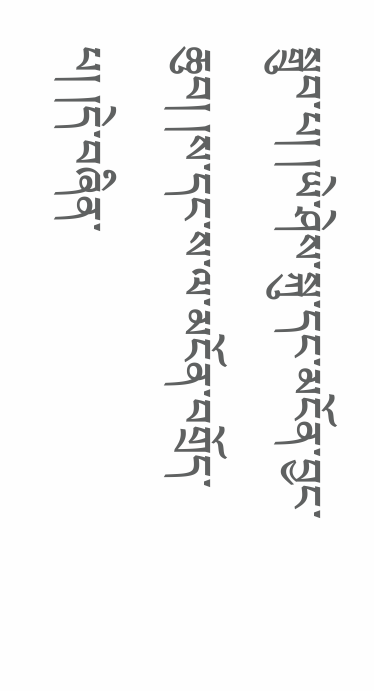སྒྲུབ་པ། །ཡེ་ཤེས་སྐུ་དང་མངོན་བྱང་ཆུབ། །ས་དང་ས་ལ་མངོན་བགྲོད་པ། །དེ་བཞིན་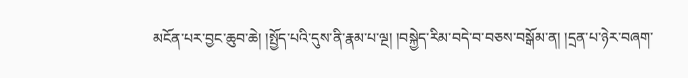མངོན་པར་བྱང་ཆུབ་ཆེ། །སྤྱོད་པའི་དུས་ནི་རྣམ་པ་ལྔ། །བསྐྱེད་རིམ་བདེ་བ་བཅས་བསྒོམ་ན། །དྲན་པ་ཉེར་བཞག་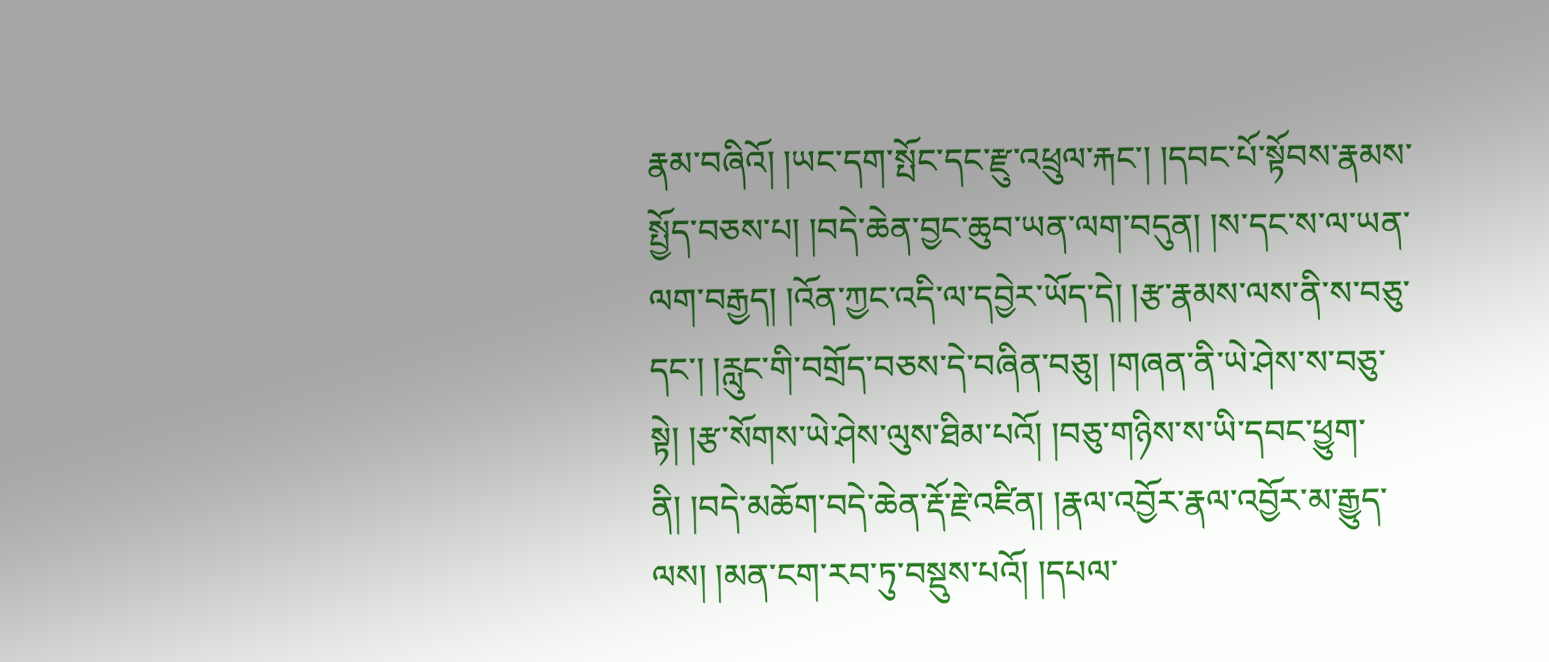རྣམ་བཞིའོ། །ཡང་དག་སྤོང་དང་རྫུ་འཕྲུལ་རྐང་། །དབང་པོ་སྟོབས་རྣམས་སྤྱོད་བཅས་པ། །བདེ་ཆེན་བྱང་ཆུབ་ཡན་ལག་བདུན། །ས་དང་ས་ལ་ཡན་ལག་བརྒྱད། །འོན་ཀྱང་འདི་ལ་དབྱེར་ཡོད་དེ། །རྩ་རྣམས་ལས་ནི་ས་བཅུ་དང་། །རླུང་གི་བགྲོད་བཅས་དེ་བཞིན་བཅུ། །གཞན་ནི་ཡེ་ཤེས་ས་བཅུ་སྟེ། །རྩ་སོགས་ཡེ་ཤེས་ལུས་ཐིམ་པའོ། །བཅུ་གཉིས་ས་ཡི་དབང་ཕྱུག་ནི། །བདེ་མཆོག་བདེ་ཆེན་རྡོ་རྗེ་འཛིན། །རྣལ་འབྱོར་རྣལ་འབྱོར་མ་རྒྱུད་ལས། །མན་ངག་རབ་ཏུ་བསྡུས་པའོ། །དཔལ་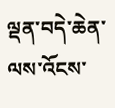ལྡན་བདེ་ཆེན་ལས་འོངས་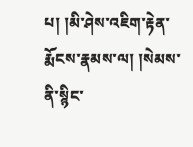པ། །མི་ཤེས་འཇིག་རྟེན་རྨོངས་རྣམས་ལ། །སེམས་ནི་སྙིང་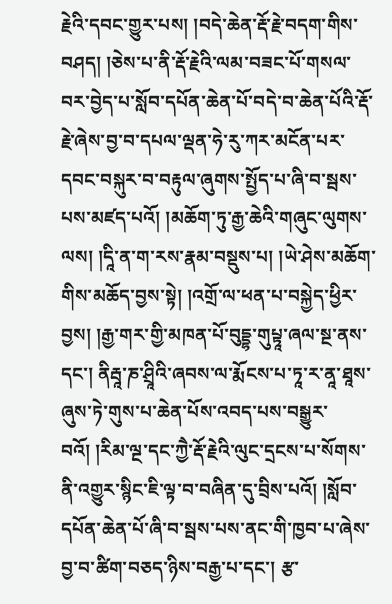རྗེའི་དབང་གྱུར་པས། །བདེ་ཆེན་རྡོ་རྗེ་བདག་གིས་བཤད། །ཅེས་པ་ནི་རྡོ་རྗེའི་ལམ་བཟང་པོ་གསལ་བར་བྱེད་པ་སློབ་དཔོན་ཆེན་པོ་བདེ་བ་ཆེན་པོའི་རྡོ་རྗེ་ཞེས་བྱ་བ་དཔལ་ལྡན་ཧེ་རུ་ཀར་མངོན་པར་དབང་བསྐུར་བ་བརྟུལ་ཞུགས་སྤྱོད་པ་ཞི་བ་སྦས་པས་མཛད་པའོ། །མཆོག་ཏུ་རྒྱ་ཆེའི་གཞུང་ལུགས་ལས། །དཱི་ན་ག་རས་རྣམ་བསྡུས་པ། །ཡེ་ཤེས་མཆོག་གིས་མཆོད་བྱས་སྟེ། །འགྲོ་ལ་ཕན་པ་བསྐྱེད་ཕྱིར་བྱས། །རྒྱ་གར་གྱི་མཁན་པོ་བུདྡྷ་གུཔྟཱ་ཞལ་སྔ་ནས་དང་། ནིརྦཱ་ཎ་ཤྲཱིའི་ཞབས་ལ་རྨོངས་པ་ཏཱ་ར་ནཱ་ཐཱས་ཞུས་ཏེ་གུས་པ་ཆེན་པོས་འབད་པས་བསྒྱུར་བའོ། །རིམ་ལྔ་དང་ཀྱཻ་རྡོ་རྗེའི་ལུང་དྲངས་པ་སོགས་ནི་འགྱུར་སྙིང་ཇི་ལྟ་བ་བཞིན་དུ་བྲིས་པའོ། །སློབ་དཔོན་ཆེན་པོ་ཞི་བ་སྦས་པས་ནང་གི་ཁྱབ་པ་ཞེས་བྱ་བ་ཚིག་བཅད་ཉིས་བརྒྱ་པ་དང་། རྩ་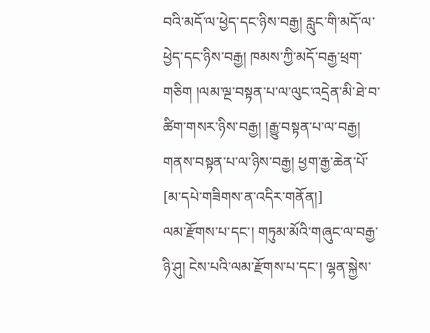བའི་མདོ་ལ་ཕྱེད་དང་ཉིས་བརྒྱ། རླུང་གི་མདོ་ལ་ཕྱེད་དང་ཉིས་བརྒྱ། ཁམས་ཀྱི་མདོ་བརྒྱ་ཕྲག་གཅིག །ལམ་ལྔ་བསྟན་པ་ལ་ལུང་འདྲེན་མི་ཐེ་བ་ཚིག་གསར་ཉིས་བརྒྱ། །རྒྱུ་བསྟན་པ་ལ་བརྒྱ། གནས་བསྟན་པ་ལ་ཉིས་བརྒྱ། ཕྱག་རྒྱ་ཆེན་པོ་
[མ་དཔེ་གཟིགས་ན་འདིར་གནོན།]
ལམ་རྫོགས་པ་དང་། གཏུམ་མོའི་གཞུང་ལ་བརྒྱ་ཉི་ཤུ། ངེས་པའི་ལམ་རྫོགས་པ་དང་། ལྷན་སྐྱེས་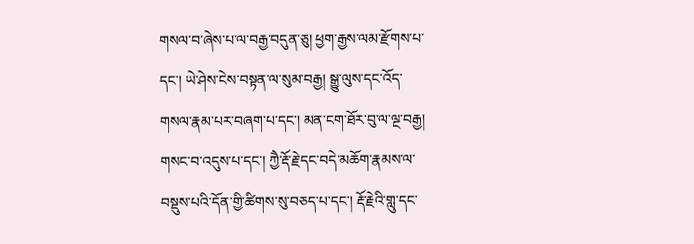གསལ་བ་ཞེས་པ་ལ་བརྒྱ་བདུན་ཅུ། ཕྱག་རྒྱས་ལམ་རྫོགས་པ་དང་། ཡེ་ཤེས་ངེས་བསྟན་ལ་སུམ་བརྒྱ། སྒྱུ་ལུས་དང་འོད་གསལ་རྣམ་པར་བཞག་པ་དང་། མན་ངག་ཐོར་བུ་ལ་ལྔ་བརྒྱ། གསང་བ་འདུས་པ་དང་། ཀྱཻ་རྡོ་རྗེ་དང་བདེ་མཆོག་རྣམས་ལ་བསྡུས་པའི་དོན་གྱི་ཚིགས་སུ་བཅད་པ་དང་། རྡོ་རྗེའི་གླུ་དང་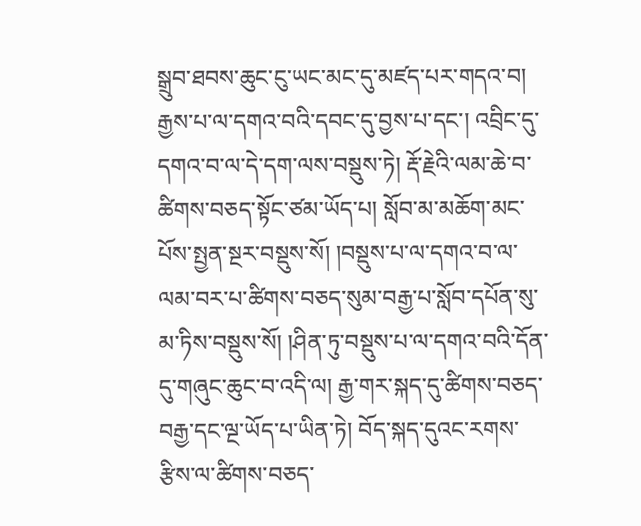སྒྲུབ་ཐབས་ཆུང་ངུ་ཡང་མང་དུ་མཛད་པར་གདའ་བ། རྒྱས་པ་ལ་དགའ་བའི་དབང་དུ་བྱས་པ་དང་། འབྲིང་དུ་དགའ་བ་ལ་དེ་དག་ལས་བསྡུས་ཏེ། རྡོ་རྗེའི་ལམ་ཆེ་བ་ཚིགས་བཅད་སྟོང་ཙམ་ཡོད་པ། སློབ་མ་མཆོག་མང་པོས་སྤྱན་སྔར་བསྡུས་སོ། །བསྡུས་པ་ལ་དགའ་བ་ལ་ལམ་བར་པ་ཚིགས་བཅད་སུམ་བརྒྱ་པ་སློབ་དཔོན་སུ་མ་ཏིས་བསྡུས་སོ། །ཤིན་ཏུ་བསྡུས་པ་ལ་དགའ་བའི་དོན་དུ་གཞུང་ཆུང་བ་འདི་ལ། རྒྱ་གར་སྐད་དུ་ཚིགས་བཅད་བརྒྱ་དང་ལྔ་ཡོད་པ་ཡིན་ཏེ། བོད་སྐད་དུའང་རགས་རྩིས་ལ་ཚིགས་བཅད་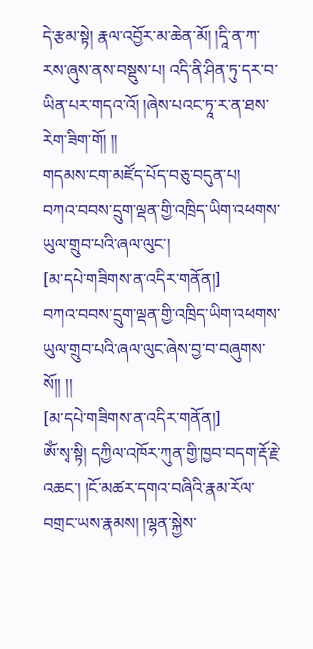དེ་རྩམ་སྟེ། རྣལ་འབྱོར་མ་ཆེན་མོ། །དཱི་ན་ཀ་རས་ཞུས་ནས་བསྡུས་པ། འདི་ནི་ཤིན་ཏུ་དར་བ་ཡིན་པར་གདའ་འོ། །ཞེས་པའང་ཏཱ་ར་ན་ཐས་རེག་ཟིག་གོ། །།
གདམས་ངག་མཛོད་པོད་བཅུ་བདུན་པ།
བཀའ་བབས་དྲུག་ལྡན་གྱི་འཁྲིད་ཡིག་འཕགས་ཡུལ་གྲུབ་པའི་ཞལ་ལུང་།
[མ་དཔེ་གཟིགས་ན་འདིར་གནོན།]
བཀའ་བབས་དྲུག་ལྡན་གྱི་འཁྲིད་ཡིག་འཕགས་ཡུལ་གྲུབ་པའི་ཞལ་ལུང་ཞེས་བྱ་བ་བཞུགས་སོ།། །།
[མ་དཔེ་གཟིགས་ན་འདིར་གནོན།]
ཨོཾ་སྭ་སྟི། དཀྱིལ་འཁོར་ཀུན་གྱི་ཁྱབ་བདག་རྡོ་རྗེ་འཆང་། །ངོ་མཚར་དགའ་བཞིའི་རྣམ་རོལ་བགྲང་ཡས་རྣམས། །ལྷན་སྐྱེས་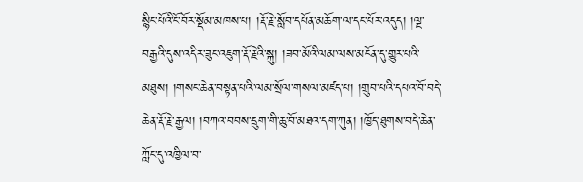སྙིང་པོའི་ངོ་བོར་སྡོམ་མཁས་པ། །རྡོ་རྗེ་སློབ་དཔོན་མཆོག་ལ་དང་པོར་འདུད། །ལྔ་བརྒྱའི་དུས་འདིར་ཟུང་འཇུག་རྡོ་རྗེའི་སྐུ། །ཟབ་མོའི་ལམ་ལས་མངོན་དུ་གྱུར་པའི་མཐུས། །གསང་ཆེན་བསྟན་པའི་ལམ་སྲོལ་གསལ་མཛད་པ། །གྲུབ་པའི་དཔའ་བོ་བདེ་ཆེན་རྡོ་རྗེ་རྒྱལ། །བཀའ་བབས་དྲུག་གི་ཆུ་བོ་མཐའ་དག་ཀུན། །ཁྱོད་ཐུགས་བདེ་ཆེན་ཀློང་དུ་འཁྱིལ་བ་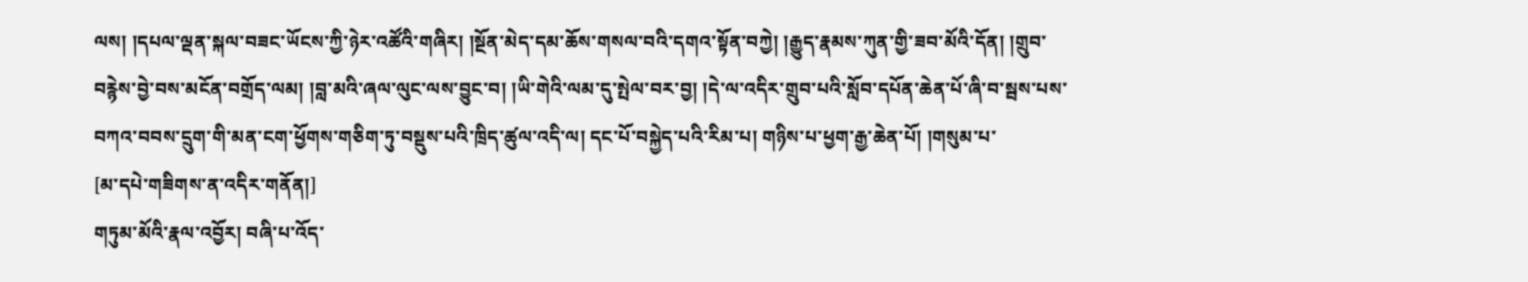ལས། །དཔལ་ལྡན་སྐལ་བཟང་ཡོངས་ཀྱི་ཉེར་འཚོའི་གཞིར། །སྔོན་མེད་དམ་ཆོས་གསལ་བའི་དགའ་སྟོན་བཀྱེ། །རྒྱུད་རྣམས་ཀུན་གྱི་ཟབ་མོའི་དོན། །གྲུབ་བརྙེས་བྱེ་བས་མངོན་བགྲོད་ལམ། །བླ་མའི་ཞལ་ལུང་ལས་བྱུང་བ། །ཡི་གེའི་ལམ་དུ་སྤེལ་བར་བྱ། །དེ་ལ་འདིར་གྲུབ་པའི་སློབ་དཔོན་ཆེན་པོ་ཞི་བ་སྦས་པས་བཀའ་བབས་དྲུག་གི་མན་ངག་ཕྱོགས་གཅིག་ཏུ་བསྡུས་པའི་ཁྲིད་ཚུལ་འདི་ལ། དང་པོ་བསྐྱེད་པའི་རིམ་པ། གཉིས་པ་ཕྱག་རྒྱ་ཆེན་པོ། །གསུམ་པ་
[མ་དཔེ་གཟིགས་ན་འདིར་གནོན།]
གཏུམ་མོའི་རྣལ་འབྱོར། བཞི་པ་འོད་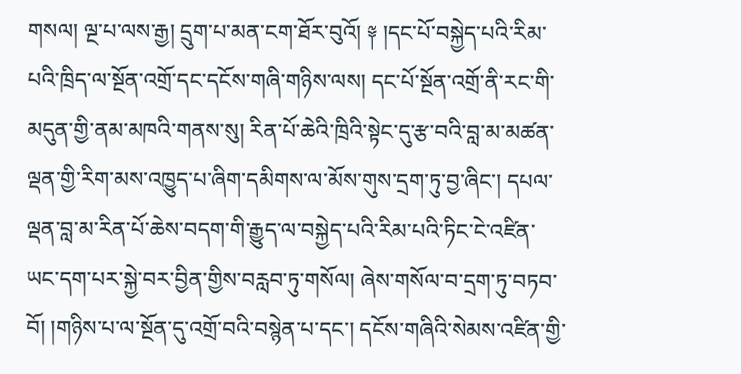གསལ། ལྔ་པ་ལས་རྒྱ། དྲུག་པ་མན་ངག་ཐོར་བུའོ། ༈ །དང་པོ་བསྐྱེད་པའི་རིམ་པའི་ཁྲིད་ལ་སྔོན་འགྲོ་དང་དངོས་གཞི་གཉིས་ལས། དང་པོ་སྔོན་འགྲོ་ནི་རང་གི་མདུན་གྱི་ནམ་མཁའི་གནས་སུ། རིན་པོ་ཆེའི་ཁྲིའི་སྟེང་དུ་རྩ་བའི་བླ་མ་མཚན་ལྡན་གྱི་རིག་མས་འཁྱུད་པ་ཞིག་དམིགས་ལ་མོས་གུས་དྲག་ཏུ་བྱ་ཞིང་། དཔལ་ལྡན་བླ་མ་རིན་པོ་ཆེས་བདག་གི་རྒྱུད་ལ་བསྐྱེད་པའི་རིམ་པའི་ཏིང་ངེ་འཛིན་ཡང་དག་པར་སྐྱེ་བར་བྱིན་གྱིས་བརླབ་ཏུ་གསོལ། ཞེས་གསོལ་བ་དྲག་ཏུ་བཏབ་བོ། །གཉིས་པ་ལ་སྔོན་དུ་འགྲོ་བའི་བསྙེན་པ་དང་། དངོས་གཞིའི་སེམས་འཛིན་གྱི་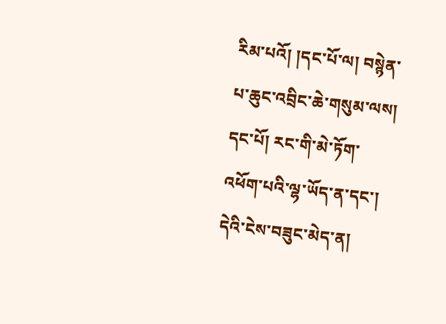རིམ་པའོ། །དང་པོ་ལ། བསྙེན་པ་ཆུང་འབྲིང་ཆེ་གསུམ་ལས། དང་པོ། རང་གི་མེ་ཏོག་འཕོག་པའི་ལྷ་ཡོད་ན་དང་། དེའི་ངེས་བཟུང་མེད་ན།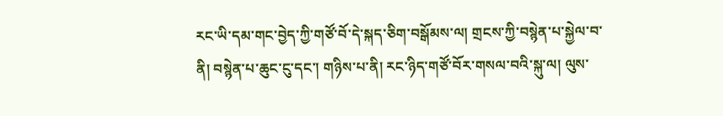རང་ཡི་དམ་གང་བྱེད་ཀྱི་གཙོ་བོ་དེ་སྐད་ཅིག་བསྒོམས་ལ། གྲངས་ཀྱི་བསྙེན་པ་སྐྱེལ་བ་ནི། བསྙེན་པ་ཆུང་ངུ་དང་། གཉིས་པ་ནི། རང་ཉིད་གཙོ་བོར་གསལ་བའི་སྐུ་ལ། ལུས་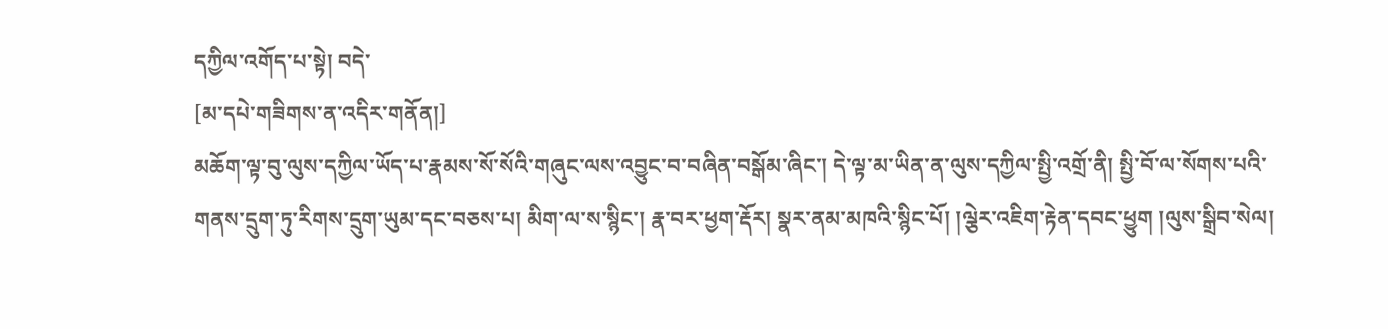དཀྱིལ་འགོད་པ་སྟེ། བདེ་
[མ་དཔེ་གཟིགས་ན་འདིར་གནོན།]
མཆོག་ལྟ་བུ་ལུས་དཀྱིལ་ཡོད་པ་རྣམས་སོ་སོའི་གཞུང་ལས་འབྱུང་བ་བཞིན་བསྒོམ་ཞིང་། དེ་ལྟ་མ་ཡིན་ན་ལུས་དཀྱིལ་སྤྱི་འགྲོ་ནི། སྤྱི་བོ་ལ་སོགས་པའི་གནས་དྲུག་ཏུ་རིགས་དྲུག་ཡུམ་དང་བཅས་པ། མིག་ལ་ས་སྙིང་། རྣ་བར་ཕྱག་རྡོར། སྣར་ནམ་མཁའི་སྙིང་པོ། །ལྕེར་འཇིག་རྟེན་དབང་ཕྱུག །ལུས་སྒྲིབ་སེལ།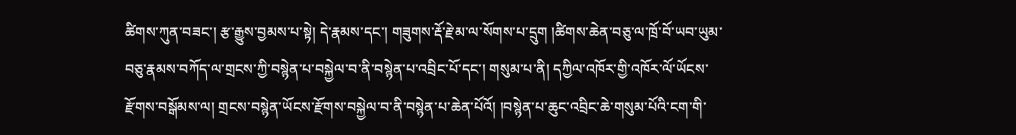ཚིགས་ཀུན་བཟང་། རྩ་རྒྱུས་བྱམས་པ་སྟེ། དེ་རྣམས་དང་། གཟུགས་རྡོ་རྗེ་མ་ལ་སོགས་པ་དྲུག །ཚིགས་ཆེན་བཅུ་ལ་ཁྲོ་བོ་ཡབ་ཡུམ་བཅུ་རྣམས་བཀོད་ལ་གྲངས་ཀྱི་བསྙེན་པ་བསྐྱེལ་བ་ནི་བསྙེན་པ་འབྲིང་པོ་དང་། གསུམ་པ་ནི། དཀྱིལ་འཁོར་གྱི་འཁོར་ལོ་ཡོངས་རྫོགས་བསྒོམས་ལ། གྲངས་བསྙེན་ཡོངས་རྫོགས་བསྐྱེལ་བ་ནི་བསྙེན་པ་ཆེན་པོའོ། །བསྙེན་པ་ཆུང་འབྲིང་ཆེ་གསུམ་པོའི་ངག་གི་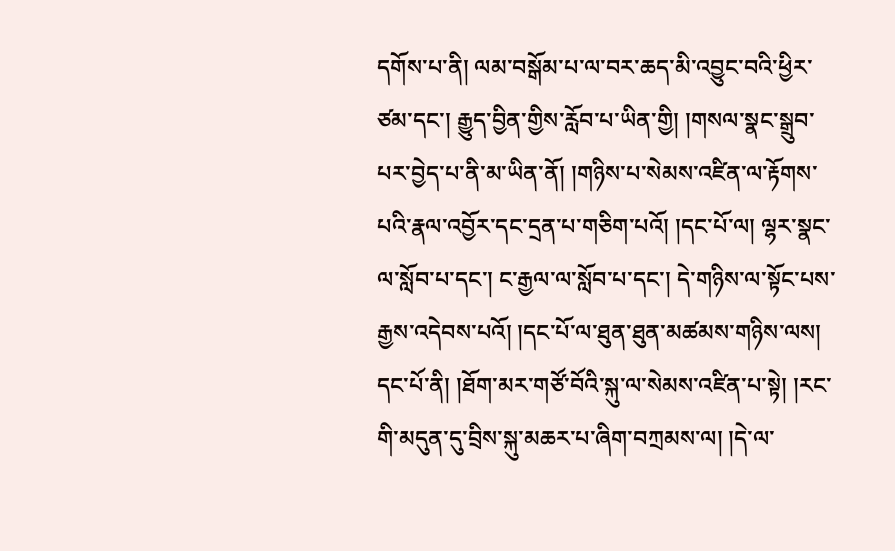དགོས་པ་ནི། ལམ་བསྒོམ་པ་ལ་བར་ཆད་མི་འབྱུང་བའི་ཕྱིར་ཙམ་དང་། རྒྱུད་བྱིན་གྱིས་རློབ་པ་ཡིན་གྱི། །གསལ་སྣང་སྒྲུབ་པར་བྱེད་པ་ནི་མ་ཡིན་ནོ། །གཉིས་པ་སེམས་འཛིན་ལ་རྟོགས་པའི་རྣལ་འབྱོར་དང་དྲན་པ་གཅིག་པའོ། །དང་པོ་ལ། ལྷར་སྣང་ལ་སློབ་པ་དང་། ང་རྒྱལ་ལ་སློབ་པ་དང་། དེ་གཉིས་ལ་སྟོང་པས་རྒྱས་འདེབས་པའོ། །དང་པོ་ལ་ཐུན་ཐུན་མཚམས་གཉིས་ལས། དང་པོ་ནི། །ཐོག་མར་གཙོ་བོའི་སྐུ་ལ་སེམས་འཛིན་པ་སྟེ། །རང་གི་མདུན་དུ་བྲིས་སྐུ་མཆར་པ་ཞིག་བཀྲམས་ལ། །དེ་ལ་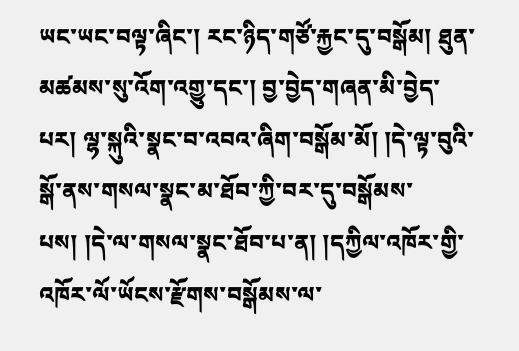ཡང་ཡང་བལྟ་ཞིང་། རང་ཉིད་གཙོ་རྐྱང་དུ་བསྒོམ། ཐུན་མཚམས་སུ་འོག་འགྱུ་དང་། བྱ་བྱེད་གཞན་མི་བྱེད་པར། ལྷ་སྐུའི་སྣང་བ་འབའ་ཞིག་བསྒོམ་མོ། །དེ་ལྟ་བུའི་སྒོ་ནས་གསལ་སྣང་མ་ཐོབ་ཀྱི་བར་དུ་བསྒོམས་པས། །དེ་ལ་གསལ་སྣང་ཐོབ་པ་ན། །དཀྱིལ་འཁོར་གྱི་འཁོར་ལོ་ཡོངས་རྫོགས་བསྒོམས་ལ་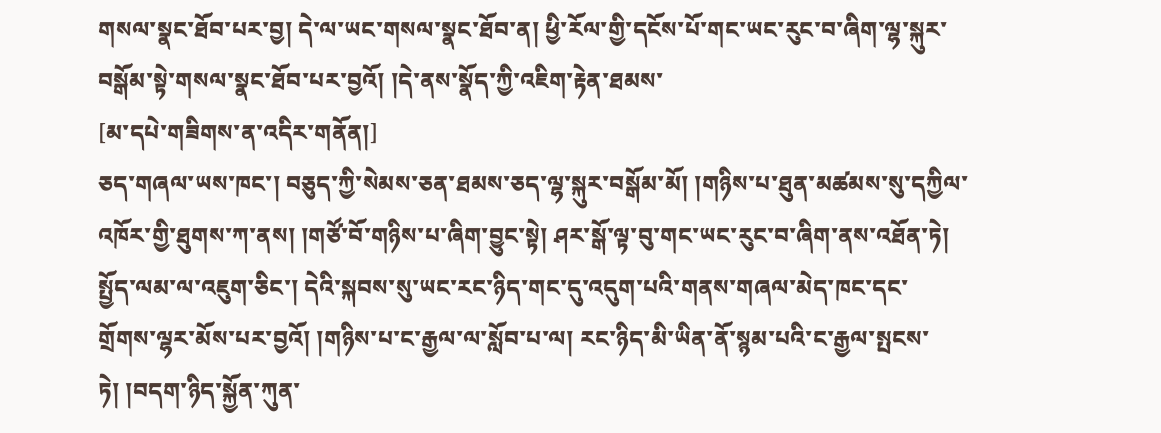གསལ་སྣང་ཐོབ་པར་བྱ། དེ་ལ་ཡང་གསལ་སྣང་ཐོབ་ན། ཕྱི་རོལ་གྱི་དངོས་པོ་གང་ཡང་རུང་བ་ཞིག་ལྷ་སྐུར་བསྒོམ་སྟེ་གསལ་སྣང་ཐོབ་པར་བྱའོ། །དེ་ནས་སྣོད་ཀྱི་འཇིག་རྟེན་ཐམས་
[མ་དཔེ་གཟིགས་ན་འདིར་གནོན།]
ཅད་གཞལ་ཡས་ཁང་། བཅུད་ཀྱི་སེམས་ཅན་ཐམས་ཅད་ལྷ་སྐུར་བསྒོམ་མོ། །གཉིས་པ་ཐུན་མཚམས་སུ་དཀྱིལ་འཁོར་གྱི་ཐུགས་ཀ་ནས། །གཙོ་བོ་གཉིས་པ་ཞིག་བྱུང་སྟེ། ཤར་སྒོ་ལྟ་བུ་གང་ཡང་རུང་བ་ཞིག་ནས་འཐོན་ཏེ། སྤྱོད་ལམ་ལ་འཇུག་ཅིང་། དེའི་སྐབས་སུ་ཡང་རང་ཉིད་གང་དུ་འདུག་པའི་གནས་གཞལ་མེད་ཁང་དང་གྲོགས་ལྷར་མོས་པར་བྱའོ། །གཉིས་པ་ང་རྒྱལ་ལ་སློབ་པ་ལ། རང་ཉིད་མི་ཡིན་ནོ་སྙམ་པའི་ང་རྒྱལ་སྤངས་ཏེ། །བདག་ཉིད་སྐྱོན་ཀུན་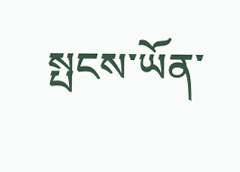སྤངས་ཡོན་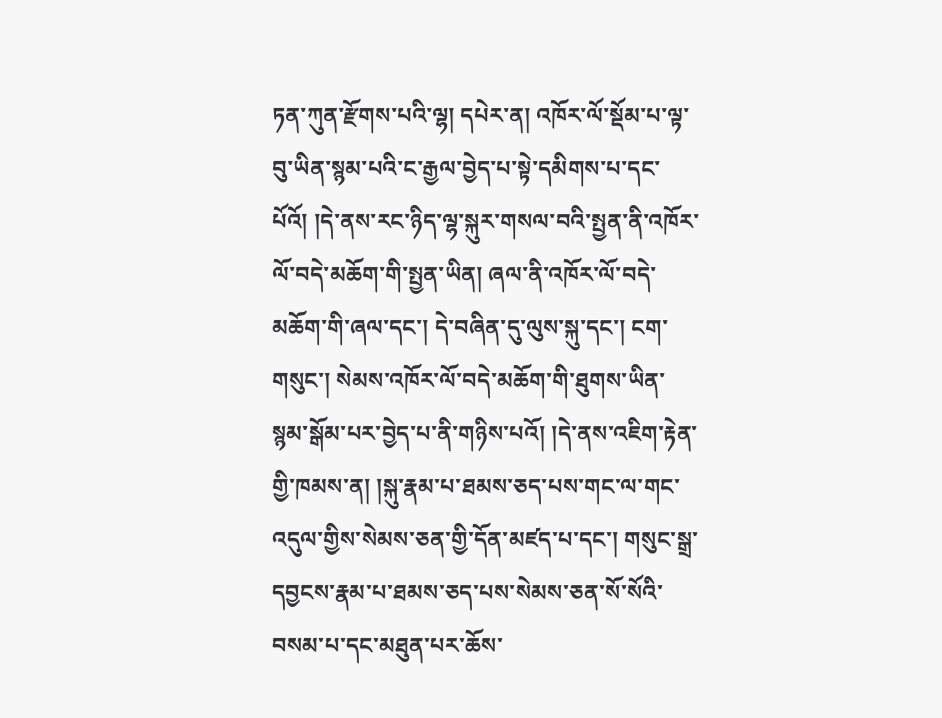ཏན་ཀུན་རྫོགས་པའི་ལྷ། དཔེར་ན། འཁོར་ལོ་སྡོམ་པ་ལྟ་བུ་ཡིན་སྙམ་པའི་ང་རྒྱལ་བྱེད་པ་སྟེ་དམིགས་པ་དང་པོའོ། །དེ་ནས་རང་ཉིད་ལྷ་སྐུར་གསལ་བའི་སྤྱན་ནི་འཁོར་ལོ་བདེ་མཆོག་གི་སྤྱན་ཡིན། ཞལ་ནི་འཁོར་ལོ་བདེ་མཆོག་གི་ཞལ་དང་། དེ་བཞིན་དུ་ལུས་སྐུ་དང་། ངག་གསུང་། སེམས་འཁོར་ལོ་བདེ་མཆོག་གི་ཐུགས་ཡིན་སྙམ་སྒོམ་པར་བྱེད་པ་ནི་གཉིས་པའོ། །དེ་ནས་འཇིག་རྟེན་གྱི་ཁམས་ན། །སྐུ་རྣམ་པ་ཐམས་ཅད་པས་གང་ལ་གང་འདུལ་གྱིས་སེམས་ཅན་གྱི་དོན་མཛད་པ་དང་། གསུང་སྒྲ་དབྱངས་རྣམ་པ་ཐམས་ཅད་པས་སེམས་ཅན་སོ་སོའི་བསམ་པ་དང་མཐུན་པར་ཆོས་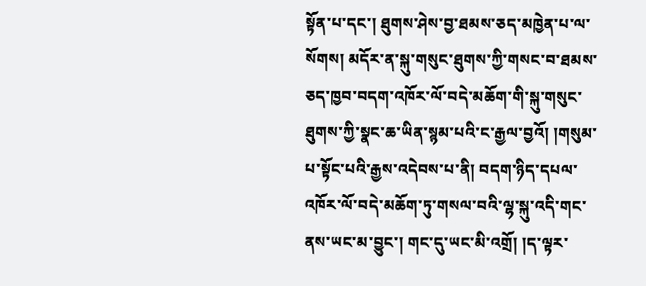སྟོན་པ་དང་། ཐུགས་ཤེས་བྱ་ཐམས་ཅད་མཁྱེན་པ་ལ་སོགས། མདོར་ན་སྐུ་གསུང་ཐུགས་ཀྱི་གསང་བ་ཐམས་ཅད་ཁྱབ་བདག་འཁོར་ལོ་བདེ་མཆོག་གི་སྐུ་གསུང་ཐུགས་ཀྱི་སྣང་ཆ་ཡིན་སྙམ་པའི་ང་རྒྱལ་བྱའོ། །གསུམ་པ་སྟོང་པའི་རྒྱས་འདེབས་པ་ནི། བདག་ཉིད་དཔལ་འཁོར་ལོ་བདེ་མཆོག་ཏུ་གསལ་བའི་ལྷ་སྐུ་འདི་གང་ནས་ཡང་མ་བྱུང་། གང་དུ་ཡང་མི་འགྲོ། །ད་ལྟར་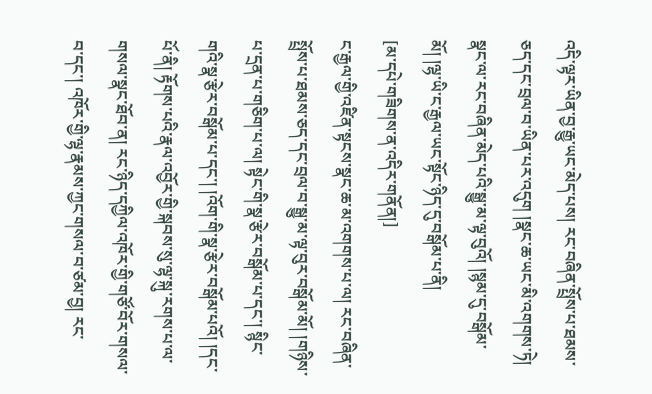འདི་ལྟར་ཡིན་བྱ་རྒྱུ་ཡང་མེད་པས། རང་བཞིན་སྤྲོས་པ་ཐམས་ཅད་དང་བྲལ་བ་ཡིན་པར་འདུག །སྣང་ཆ་ཡང་མི་འགགས་ཏེ། སྣང་ལ་རང་བཞིན་མེད་པའི་སྒྱུ་མ་ལྟ་བུའོ། །སྙམ་དུ་བསྒོམ་མོ། །ལྷ་ཡི་ང་རྒྱལ་ཡང་སྟོང་ཉིད་དུ་བསྒོམ་པ་ནི།
[མ་དཔེ་གཟིགས་ན་འདིར་གནོན།]
ང་རྒྱལ་གྱི་འཛིན་སྟངས་སྣང་ཆ་མ་འགགས་པ་ལ། རང་བཞིན་སྤྲོས་པ་ཐམས་ཅད་དང་བྲལ་བ་སྒྱུ་མ་ལྟ་བུར་བསྒོམ་མོ། །གཉིས་པ་དྲན་པ་གཅིག་པ་ལ། སྟེང་གི་སྣ་རྩེར་བསྒོམ་པ་དང་། སྙིང་གའི་སྣ་རྩེར་བསྒོམ་པ་དང་། །འོག་གི་སྣ་རྩེར་བསྒོམ་པའོ། །དང་པོ་ནི། རྟོགས་པའི་རྣལ་འབྱོར་གྱི་སྐབས་སུ་ལྷ་སྐུ་རགས་པ་ལ་གསལ་སྣང་ཐོབ་ན། རང་ཉིད་དཀྱིལ་འཁོར་གྱི་གཙོ་བོར་གསལ་བ་དང་། འཁོར་གྱི་ལྷ་རྣམས་ཀྱང་གསལ་བ་ཙམ་བྱ། རང་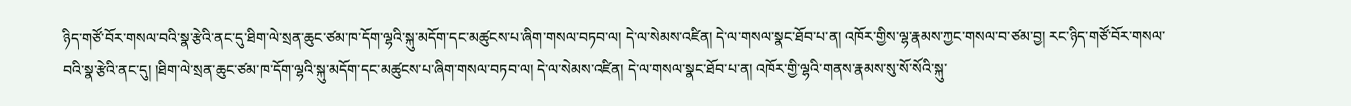ཉིད་གཙོ་བོར་གསལ་བའི་སྣ་རྩེའི་ནང་དུ་ཐིག་ལེ་སྲན་ཆུང་ཙམ་ཁ་དོག་ལྷའི་སྐུ་མདོག་དང་མཚུངས་པ་ཞིག་གསལ་བཏབ་ལ། དེ་ལ་སེམས་འཛིན། དེ་ལ་གསལ་སྣང་ཐོབ་པ་ན། འཁོར་གྱིས་ལྷ་རྣམས་ཀྱང་གསལ་བ་ཙམ་བྱ། རང་ཉིད་གཙོ་བོར་གསལ་བའི་སྣ་རྩེའི་ནང་དུ། །ཐིག་ལེ་སྲན་ཆུང་ཙམ་ཁ་དོག་ལྷའི་སྐུ་མདོག་དང་མཚུངས་པ་ཞིག་གསལ་བཏབ་ལ། དེ་ལ་སེམས་འཛིན། དེ་ལ་གསལ་སྣང་ཐོབ་པ་ན། འཁོར་གྱི་ལྷའི་གནས་རྣམས་སུ་སོ་སོའི་སྐུ་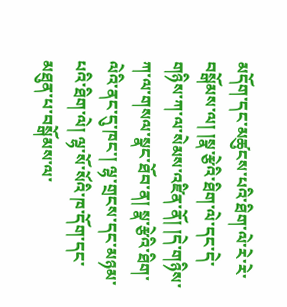མདོག་དང་མཚུངས་པའི་ཐིག་ལེ་རེ་རེ་བསྒོམས་ལ། །སྣ་རྩེའི་ཐིག་ལེ་དང་དེ་གཉིས་ཀ་ལ་སེམས་འཛིན་ནོ། །དེ་གཉིས་ཀ་ལ་གསལ་སྣང་ཐོབ་ན། སྣ་རྩེའི་ཐིག་ལེའི་ནང་དུ་ཁང་། ལྷ་གྲངས་དང་མཉམ་པའི་ཐིག་ལེ། ལྷ་སོ་སོའི་ཁ་དོག་དང་མཐུན་པ་བསྒོམས་ལ་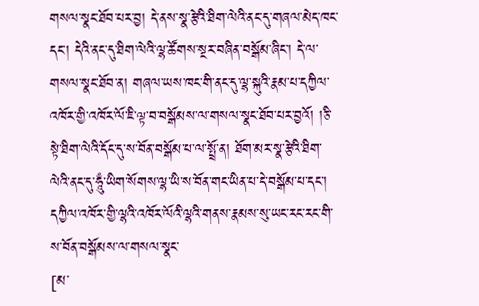གསལ་སྣང་ཐོབ་པར་བྱ། དེ་ནས་སྣ་རྩེའི་ཐིག་ལེའི་ནང་དུ་གཞལ་མེད་ཁང་དང་། དེའི་ནང་དུ་ཐིག་ལེའི་ལྷ་ཚོགས་སྔར་བཞིན་བསྒོམ་ཞིང་། དེ་ལ་གསལ་སྣང་ཐོབ་ན། གཞལ་ཡས་ཁང་གི་ནང་དུ་ལྷ་སྐུའི་རྣམ་པ་དཀྱིལ་འཁོར་གྱི་འཁོར་ལོ་ཇི་ལྟ་བ་བསྒོམས་ལ་གསལ་སྣང་ཐོབ་པར་བྱའོ། །ཅི་སྟེ་ཐིག་ལེའི་དོང་དུ་ས་བོན་བསྒོམ་པ་ལ་སྤྲོ་ན། ཐོག་མར་སྣ་རྩེའི་ཐིག་ལེའི་ནང་དུ་ཧཱུྃ་ཡིག་སོགས་ལྷ་ཡི་ས་བོན་གང་ཡིན་པ་དེ་བསྒོམ་པ་དང་། དཀྱིལ་འཁོར་གྱི་ལྷའི་འཁོར་ལོའི་ལྷའི་གནས་རྣམས་སུ་ཡང་རང་རང་གི་ས་བོན་བསྒོམས་ལ་གསལ་སྣང་
[མ་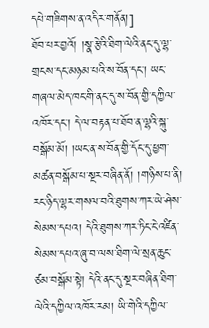དཔེ་གཟིགས་ན་འདིར་གནོན།]
ཐོབ་པར་བྱའོ། །སྣ་རྩེའི་ཐིག་ལེའི་ནང་དུ་ལྷ་གྲངས་དང་མཉམ་པའི་ས་བོན་དང་། ཡང་གཞལ་མེད་ཁང་གི་ནང་དུ་ས་བོན་གྱི་དཀྱིལ་འཁོར་དང་། དེ་ལ་བརྟན་པ་ཐོབ་ན་ལྷའི་སྐུ་བསྒོམ་མོ། །ཡང་ན་ས་བོན་གྱི་དོང་དུ་ཕྱག་མཚན་བསྒོམ་པ་སྔར་བཞིན་ནོ། །གཉིས་པ་ནི། རང་ཉིད་ལྷར་གསལ་བའི་ཐུགས་ཀར་ཡེ་ཤེས་སེམས་དཔའ། དེའི་ཐུགས་ཀར་ཏིང་ངེ་འཛིན་སེམས་དཔའ་ཞུ་བ་ལས་ཐིག་ལེ་སྲན་ཆུང་ཙམ་བསྒོམ་སྟེ། དེའི་ནང་དུ་སྔར་བཞིན་ཐིག་ལེའི་དཀྱིལ་འཁོར་རམ། ཡི་གེའི་དཀྱིལ་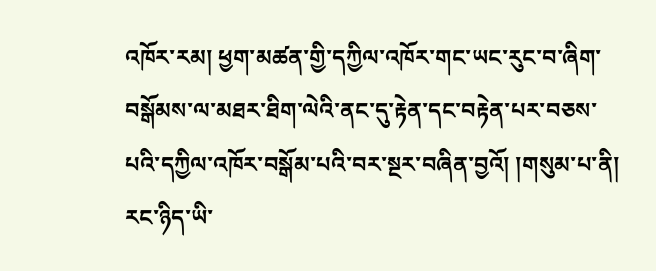འཁོར་རམ། ཕྱག་མཚན་གྱི་དཀྱིལ་འཁོར་གང་ཡང་རུང་བ་ཞིག་བསྒོམས་ལ་མཐར་ཐིག་ལེའི་ནང་དུ་རྟེན་དང་བརྟེན་པར་བཅས་པའི་དཀྱིལ་འཁོར་བསྒོམ་པའི་བར་སྔར་བཞིན་བྱའོ། །གསུམ་པ་ནི། རང་ཉིད་ཡི་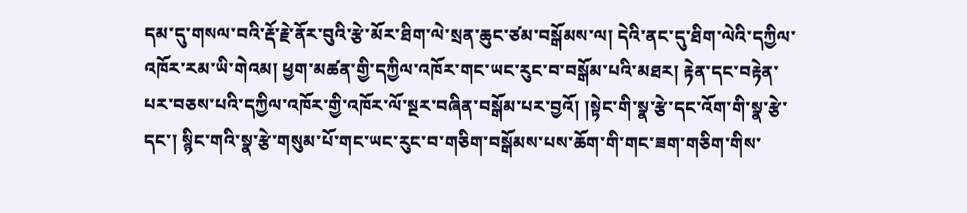དམ་དུ་གསལ་བའི་རྡོ་རྗེ་ནོར་བུའི་རྩེ་མོར་ཐིག་ལེ་སྲན་ཆུང་ཙམ་བསྒོམས་ལ། དེའི་ནང་དུ་ཐིག་ལེའི་དཀྱིལ་འཁོར་རམ་ཡི་གེའམ། ཕྱག་མཚན་གྱི་དཀྱིལ་འཁོར་གང་ཡང་རུང་བ་བསྒོམ་པའི་མཐར། རྟེན་དང་བརྟེན་པར་བཅས་པའི་དཀྱིལ་འཁོར་གྱི་འཁོར་ལོ་སྔར་བཞིན་བསྒོམ་པར་བྱའོ། །སྟེང་གི་སྣ་རྩེ་དང་འོག་གི་སྣ་རྩེ་དང་། སྙིང་གའི་སྣ་རྩེ་གསུམ་པོ་གང་ཡང་རུང་བ་གཅིག་བསྒོམས་པས་ཆོག་གི་གང་ཟག་གཅིག་གིས་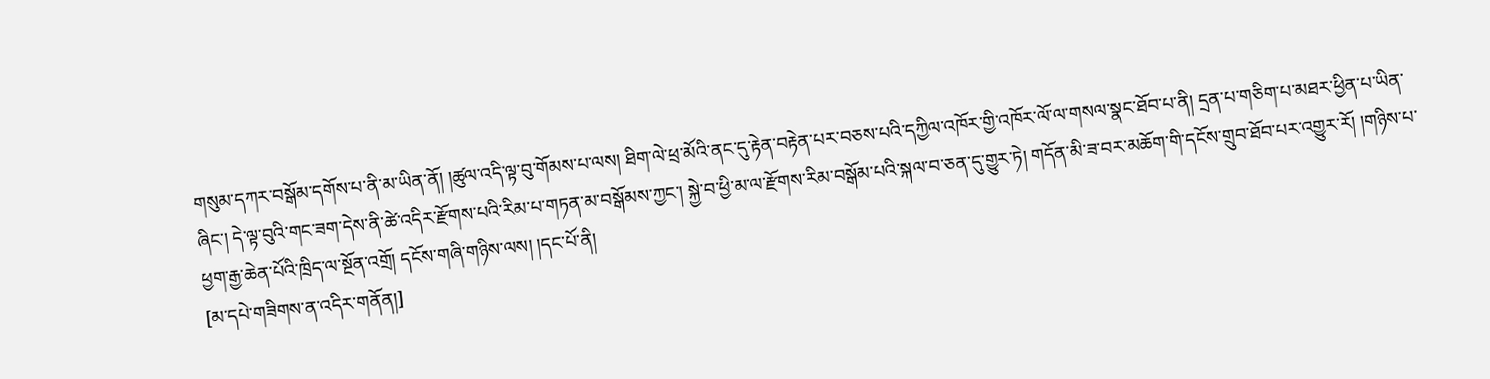གསུམ་དཀར་བསྒོམ་དགོས་པ་ནི་མ་ཡིན་ནོ། །ཚུལ་འདི་ལྟ་བུ་གོམས་པ་ལས། ཐིག་ལེ་ཕྲ་མོའི་ནང་དུ་རྟེན་བརྟེན་པར་བཅས་པའི་དཀྱིལ་འཁོར་གྱི་འཁོར་ལོ་ལ་གསལ་སྣང་ཐོབ་པ་ནི། དྲན་པ་གཅིག་པ་མཐར་ཕྱིན་པ་ཡིན་ཞིང་། དེ་ལྟ་བུའི་གང་ཟག་དེས་ནི་ཚེ་འདིར་རྫོགས་པའི་རིམ་པ་གཏན་མ་བསྒོམས་ཀྱང་། སྐྱེ་བ་ཕྱི་མ་ལ་རྫོགས་རིམ་བསྒོམ་པའི་སྐལ་བ་ཅན་དུ་གྱུར་ཏེ། གདོན་མི་ཟ་བར་མཆོག་གི་དངོས་གྲུབ་ཐོབ་པར་འགྱུར་རོ། །གཉིས་པ་ཕྱག་རྒྱ་ཆེན་པོའི་ཁྲིད་ལ་སྔོན་འགྲོ། དངོས་གཞི་གཉིས་ལས། །དང་པོ་ནི།
[མ་དཔེ་གཟིགས་ན་འདིར་གནོན།]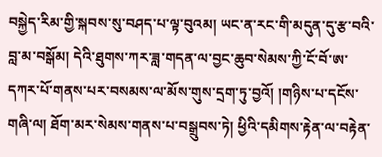བསྐྱེད་རིམ་གྱི་སྐབས་སུ་བཤད་པ་ལྟ་བུའམ། ཡང་ན་རང་གི་མདུན་དུ་རྩ་བའི་བླ་མ་བསྒོམ། དེའི་ཐུགས་ཀར་ཟླ་གདན་ལ་བྱང་ཆུབ་སེམས་ཀྱི་ངོ་བོ་ཨ་དཀར་པོ་གནས་པར་བསམས་ལ་མོས་གུས་དྲག་ཏུ་བྱའོ། །གཉིས་པ་དངོས་གཞི་ལ། ཐོག་མར་སེམས་གནས་པ་བསྒྲུབས་ཏེ། ཕྱིའི་དམིགས་རྟེན་ལ་བརྟེན་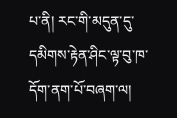པ་ནི། རང་གི་མདུན་དུ་དམིགས་རྟེན་ཤིང་ལྟ་བུ་ཁ་དོག་ནག་པོ་བཞག་ལ།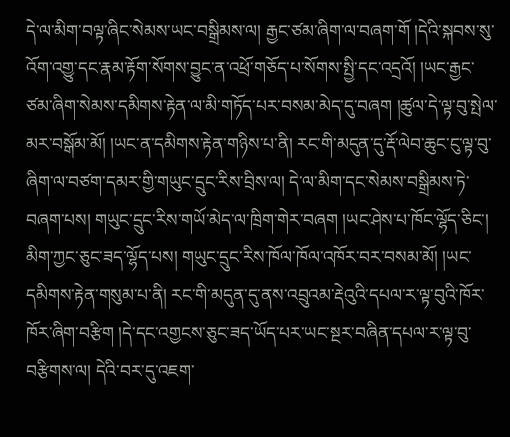དེ་ལ་མིག་བལྟ་ཞིང་སེམས་ཡང་བསྒྲིམས་ལ། རྒྱང་ཙམ་ཞིག་ལ་བཞག་གོ །དེའི་སྐབས་སུ་འོག་འགྱུ་དང་རྣམ་རྟོག་སོགས་བྱུང་ན་འཕྲོ་གཅོད་པ་སོགས་སྤྱི་དང་འདྲའོ། །ཡང་རྒྱང་ཙམ་ཞིག་སེམས་དམིགས་རྟེན་ལ་མི་གཏོད་པར་བསམ་མེད་དུ་བཞག །ཚུལ་དེ་ལྟ་བུ་སྤེལ་མར་བསྒོམ་མོ། །ཡང་ན་དམིགས་རྟེན་གཉིས་པ་ནི། རང་གི་མདུན་དུ་རྡོ་ལེབ་ཆུང་ངུ་ལྟ་བུ་ཞིག་ལ་བཙག་དམར་གྱི་གཡུང་དྲུང་རིས་བྲིས་ལ། དེ་ལ་མིག་དང་སེམས་བསྒྲིམས་ཏེ་བཞག་པས། གཡུང་དྲུང་རིས་གཡོ་མེད་ལ་ཁྲིག་གེར་བཞག །ཡང་ཤེས་པ་ཁོང་ལྷོད་ཅིང་། མིག་ཀྱང་ཅུང་ཟད་ལྷོད་པས། གཡུང་དྲུང་རིས་ཁོལ་ཁོལ་འཁོར་བར་བསམ་མོ། །ཡང་དམིགས་རྟེན་གསུམ་པ་ནི། རང་གི་མདུན་དུ་ནས་འབྲུའམ་རྡེའུའི་དཔལ་ར་ལྟ་བུའི་ཁོར་ཁོར་ཞིག་བརྩིག །དེ་དང་འགྱངས་ཅུང་ཟད་ཡོད་པར་ཡང་སྔར་བཞིན་དཔལ་ར་ལྟ་བུ་བརྩིགས་ལ། དེའི་བར་དུ་འཇག་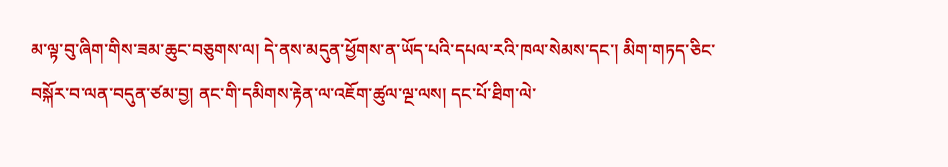མ་ལྟ་བུ་ཞིག་གིས་ཟམ་ཆུང་བཅུགས་ལ། དེ་ནས་མདུན་ཕྱོགས་ན་ཡོད་པའི་དཔལ་རའི་ཁལ་སེམས་དང་། མིག་གཏད་ཅིང་བསྐོར་བ་ལན་བདུན་ཙམ་བྱ། ནང་གི་དམིགས་རྟེན་ལ་འཇོག་ཚུལ་ལྔ་ལས། དང་པོ་ཐིག་ལེ་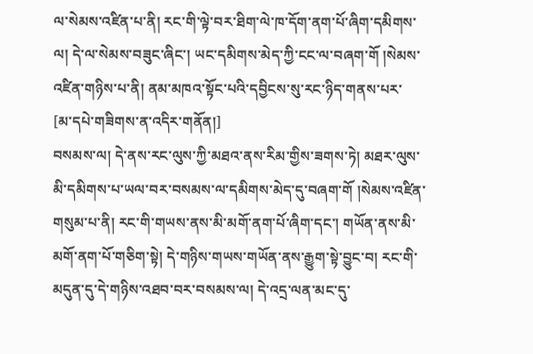ལ་སེམས་འཛིན་པ་ནི། རང་གི་ལྟེ་བར་ཐིག་ལེ་ཁ་དོག་ནག་པོ་ཞིག་དམིགས་ལ། དེ་ལ་སེམས་བཟུང་ཞིང་། ཡང་དམིགས་མེད་ཀྱི་ངང་ལ་བཞག་གོ །སེམས་འཛིན་གཉིས་པ་ནི། ནམ་མཁའ་སྟོང་པའི་དབྱིངས་སུ་རང་ཉིད་གནས་པར་
[མ་དཔེ་གཟིགས་ན་འདིར་གནོན།]
བསམས་ལ། དེ་ནས་རང་ལུས་ཀྱི་མཐའ་ནས་རིམ་གྱིས་ཟགས་ཏེ། མཐར་ལུས་མི་དམིགས་པ་ཡལ་བར་བསམས་ལ་དམིགས་མེད་དུ་བཞག་གོ །སེམས་འཛིན་གསུམ་པ་ནི། རང་གི་གཡས་ནས་མི་མགོ་ནག་པོ་ཞིག་དང་། གཡོན་ནས་མི་མགོ་ནག་པོ་གཅིག་སྟེ། དེ་གཉིས་གཡས་གཡོན་ནས་རྒྱུག་སྟེ་བྱུང་བ། རང་གི་མདུན་དུ་དེ་གཉིས་འཐབ་བར་བསམས་ལ། དེ་འདྲ་ལན་མང་དུ་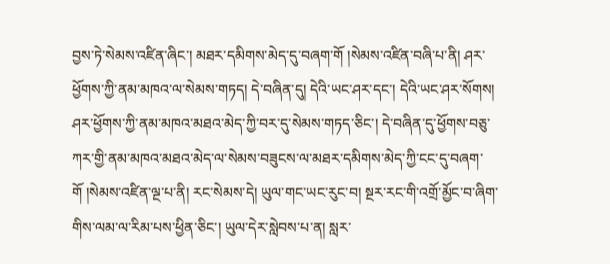བྱས་ཏེ་སེམས་འཛིན་ཞིང་། མཐར་དམིགས་མེད་དུ་བཞག་གོ །སེམས་འཛིན་བཞི་པ་ནི། ཤར་ཕྱོགས་ཀྱི་ནམ་མཁའ་ལ་སེམས་གཏད། དེ་བཞིན་དུ། དེའི་ཡང་ཤར་དང་། དེའི་ཡང་ཤར་སོགས། ཤར་ཕྱོགས་ཀྱི་ནམ་མཁའ་མཐའ་མེད་ཀྱི་བར་དུ་སེམས་གཏད་ཅིང་། དེ་བཞིན་དུ་ཕྱོགས་བཅུ་ཀར་གྱི་ནམ་མཁའ་མཐའ་མེད་ལ་སེམས་བཟུངས་ལ་མཐར་དམིགས་མེད་ཀྱི་ངང་དུ་བཞག་གོ །སེམས་འཛིན་ལྔ་པ་ནི། རང་སེམས་དེ། ཡུལ་གང་ཡང་རུང་བ། སྔར་རང་གི་འགྲོ་མྱོང་བ་ཞིག་གིས་ལམ་ལ་རིམ་པས་ཕྱིན་ཅིང་། ཡུལ་དེར་སླེབས་པ་ན། སླར་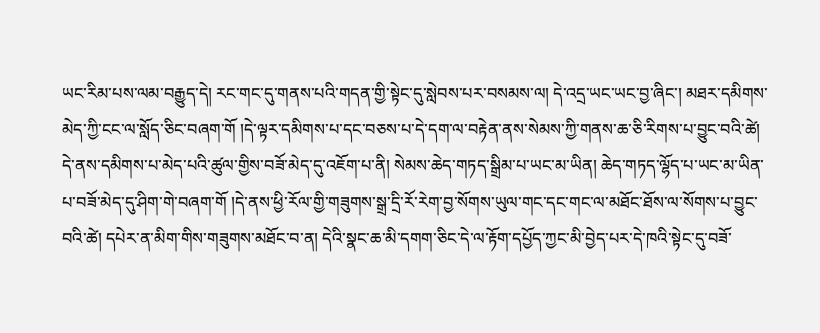ཡང་རིམ་པས་ལམ་བརྒྱུད་དེ། རང་གང་དུ་གནས་པའི་གདན་གྱི་སྟེང་དུ་སླེབས་པར་བསམས་ལ། དེ་འདྲ་ཡང་ཡང་བྱ་ཞིང་། མཐར་དམིགས་མེད་ཀྱི་ངང་ལ་སློད་ཅིང་བཞག་གོ །དེ་ལྟར་དམིགས་པ་དང་བཅས་པ་དེ་དག་ལ་བརྟེན་ནས་སེམས་ཀྱི་གནས་ཆ་ཅི་རིགས་པ་བྱུང་བའི་ཚེ། དེ་ནས་དམིགས་པ་མེད་པའི་ཚུལ་གྱིས་བཟོ་མེད་དུ་འཇོག་པ་ནི། སེམས་ཆེད་གཏད་སྒྲིམ་པ་ཡང་མ་ཡིན། ཆེད་གཏད་ལྷོད་པ་ཡང་མ་ཡིན་པ་བཟོ་མེད་དུ་ཤིག་གེ་བཞག་གོ །དེ་ནས་ཕྱི་རོལ་གྱི་གཟུགས་སྒྲ་དྲི་རོ་རེག་བྱ་སོགས་ཡུལ་གང་དང་གང་ལ་མཐོང་ཐོས་ལ་སོགས་པ་བྱུང་བའི་ཚེ། དཔེར་ན་མིག་གིས་གཟུགས་མཐོང་བ་ན། དེའི་སྣང་ཆ་མི་དགག་ཅིང་དེ་ལ་རྟོག་དཔྱོད་ཀྱང་མི་བྱེད་པར་དེ་ཁའི་སྟེང་དུ་བཟོ་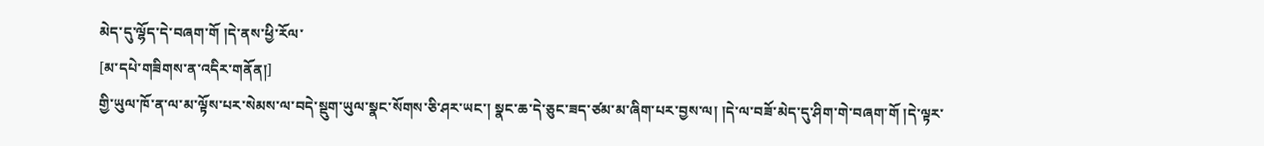མེད་དུ་ལྷོད་དེ་བཞག་གོ །དེ་ནས་ཕྱི་རོལ་
[མ་དཔེ་གཟིགས་ན་འདིར་གནོན།]
གྱི་ཡུལ་ཁོ་ན་ལ་མ་ལྟོས་པར་སེམས་ལ་བདེ་སྡུག་ཡུལ་སྣང་སོགས་ཅི་ཤར་ཡང་། སྣང་ཆ་དེ་ཅུང་ཟད་ཙམ་མ་ཞིག་པར་བྱས་ལ། །དེ་ལ་བཟོ་མེད་དུ་ཤིག་གེ་བཞག་གོ །དེ་ལྟར་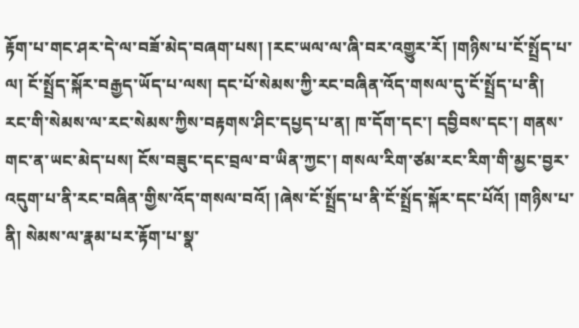རྟོག་པ་གང་ཤར་དེ་ལ་བཟོ་མེད་བཞག་པས། །རང་ཡལ་ལ་ཞི་བར་འགྱུར་རོ། །གཉིས་པ་ངོ་སྤྲོད་པ་ལ། ངོ་སྤྲོད་སྐོར་བརྒྱད་ཡོད་པ་ལས། དང་པོ་སེམས་ཀྱི་རང་བཞིན་འོད་གསལ་དུ་ངོ་སྤྲོད་པ་ནི། རང་གི་སེམས་ལ་རང་སེམས་ཀྱིས་བརྟགས་ཤིང་དཔྱད་པ་ན། ཁ་དོག་དང་། དབྱིབས་དང་། གནས་གང་ན་ཡང་མེད་པས། ངོས་བཟུང་དང་བྲལ་བ་ཡིན་ཀྱང་། གསལ་རིག་ཙམ་རང་རིག་གི་མྱང་བྱར་འདུག་པ་ནི་རང་བཞིན་གྱིས་འོད་གསལ་བའོ། །ཞེས་ངོ་སྤྲོད་པ་ནི་ངོ་སྤྲོད་སྐོར་དང་པོའོ། །གཉིས་པ་ནི། སེམས་ལ་རྣམ་པར་རྟོག་པ་སྣ་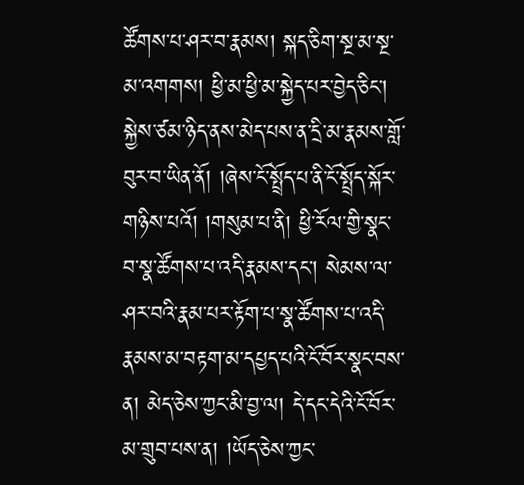ཚོགས་པ་ཤར་བ་རྣམས། སྐད་ཅིག་སྔ་མ་སྔ་མ་འགགས། ཕྱི་མ་ཕྱི་མ་སྐྱེད་པར་བྱེད་ཅིང་། སྐྱེས་ཙམ་ཉིད་ནས་མེད་པས་ན་དྲི་མ་རྣམས་གློ་བུར་བ་ཡིན་ནོ། །ཞེས་ངོ་སྤྲོད་པ་ནི་ངོ་སྤྲོད་སྐོར་གཉིས་པའོ། །གསུམ་པ་ནི། ཕྱི་རོལ་གྱི་སྣང་བ་སྣ་ཚོགས་པ་འདི་རྣམས་དང་། སེམས་ལ་ཤར་བའི་རྣམ་པར་རྟོག་པ་སྣ་ཚོགས་པ་འདི་རྣམས་མ་བརྟག་མ་དཔྱད་པའི་ངོ་བོར་སྣང་བས་ན། མེད་ཅེས་ཀྱང་མི་བྱ་ལ། དེ་དང་དེའི་ངོ་བོར་མ་གྲུབ་པས་ན། །ཡོད་ཅེས་ཀྱང་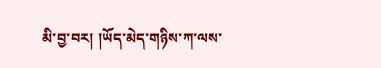མི་བྱ་བར། །ཡོད་མེད་གཉིས་ཀ་ལས་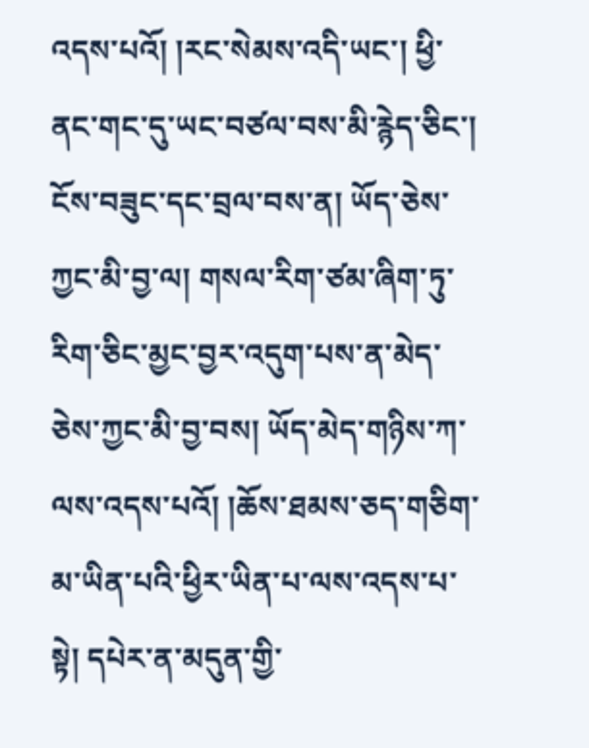འདས་པའོ། །རང་སེམས་འདི་ཡང་། ཕྱི་ནང་གང་དུ་ཡང་བཙལ་བས་མི་རྙེད་ཅིང་། ངོས་བཟུང་དང་བྲལ་བས་ན། ཡོད་ཅེས་ཀྱང་མི་བྱ་ལ། གསལ་རིག་ཙམ་ཞིག་ཏུ་རིག་ཅིང་མྱང་བྱར་འདུག་པས་ན་མེད་ཅེས་ཀྱང་མི་བྱ་བས། ཡོད་མེད་གཉིས་ཀ་ལས་འདས་པའོ། །ཆོས་ཐམས་ཅད་གཅིག་མ་ཡིན་པའི་ཕྱིར་ཡིན་པ་ལས་འདས་པ་སྟེ། དཔེར་ན་མདུན་གྱི་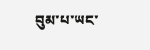བུམ་པ་ཡང་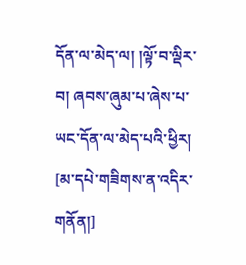དོན་ལ་མེད་ལ། །ལྟོ་བ་ལྡིར་བ། ཞབས་ཞུམ་པ་ཞེས་པ་ཡང་དོན་ལ་མེད་པའི་ཕྱིར།
[མ་དཔེ་གཟིགས་ན་འདིར་གནོན།]